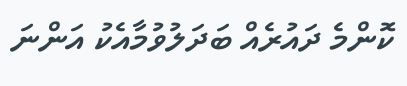ކޮންމެ ދައުރެއް ބަދަލުވުމާއެކު އަންނަ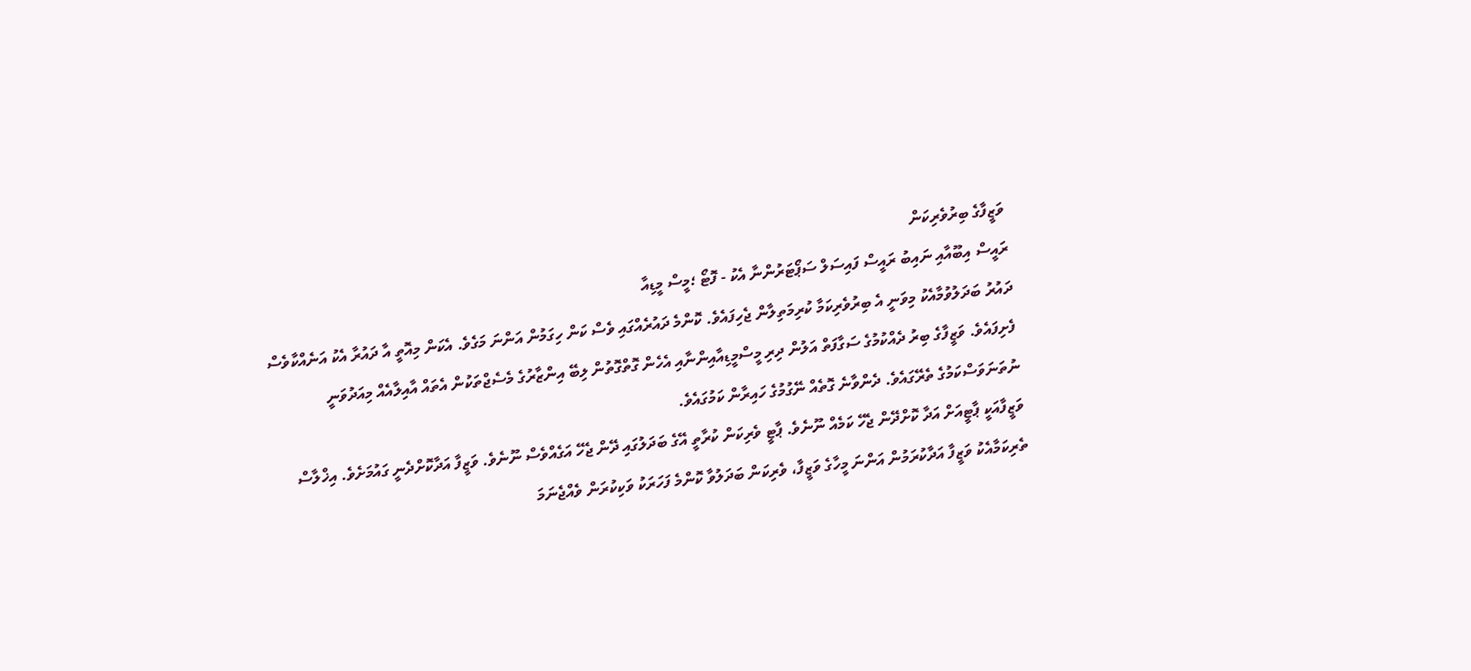ވަޒީފާގެ ބިރުވެރިކަން
ރައީސް އިބޫއާއި ނައިބު ރައީސް ފައިސަލް ސަޕޯޓަރުންނާ އެކު - ފޮޓޯ ؛މީސް މީޑިއާ
ދައުރު ބަދަލުވުމާއެކު މިވަނީ އެ ބިރުވެރިކަމާ ކުރިމަތިލާން ޖެހިފައެވެ. ކޮންމެ ދައުރެއްގައި ވެސް ކަން ހިގަމުން އަންނަ މަގެވެ. އެކަން މިއޮތީ އާ ދައުރާ އެކު އަނެއްކާވެސް ފެށިފައެވެ. ވަޒީފާގެ ބިރު ދެއްކުމުގެ ސަގާފަތް އަލުން ދިރި މީސްމީޑިއާއިންނާއި އެހެން ގޮތްގޮތުން ލިބޭ އިންޒާރުގެ މެސެޖްތަކުން އެތައް އާއިލާއެއް މިއަދުވަނީ ނުތަނަވަސްކަމުގެ ތެރޭގައެވެ. ދެންވާނެ ގޮތެއް ނޭގުމުގެ ހައިރާން ކަމުގައެވެ.
ވަޒީފާއަކީ ޕާޓީއަށް އަދާ ކޮށްދޭން ޖެހޭ ކަމެއް ނޫނެވެ. ޕާޓީ ވެރިކަން ކުރާތީ އޭގެ ބަދަލުގައި ދޭން ޖެހޭ އަގެއްވެސް ނޫނެވެ. ވަޒީފާ އަދާކޮށްދެނީ ގައުމަށެވެ. އިޚްލާސް ތެރިކަމާއެކު ވަޒީފާ އަދާކުރަމުން އަންނަ މީހާގެ ވަޒީފާ، ވެރިކަން ބަދަލުވާ ކޮންމެ ފަހަރަކު ވަކިކުރަން ވެއްޖެނަމަ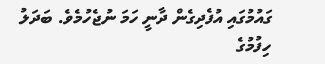ގައުމުގައި އުފެދިގެން ދާނީ ހަމަ ނުޖެހުމެވެ. ބަދަލު ހިފުމުގެ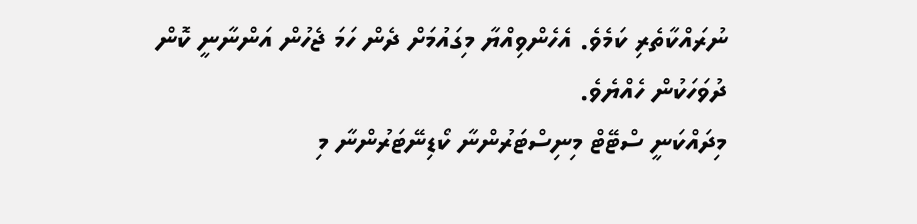ނުރައްކާތެރި ކަމެވެ. އެހެންވިއްޔާ މިގައުމަށް ދެން ހަމަ ޖެހުން އަންނާނީ ކޮން ދުވަހަކުން ހެއްޔެވެ.
މިދައްކަނީ ސްޓޭޓް މިނިސްޓަރުންނާ ކޯޑިނޭޓަރުންނާ މި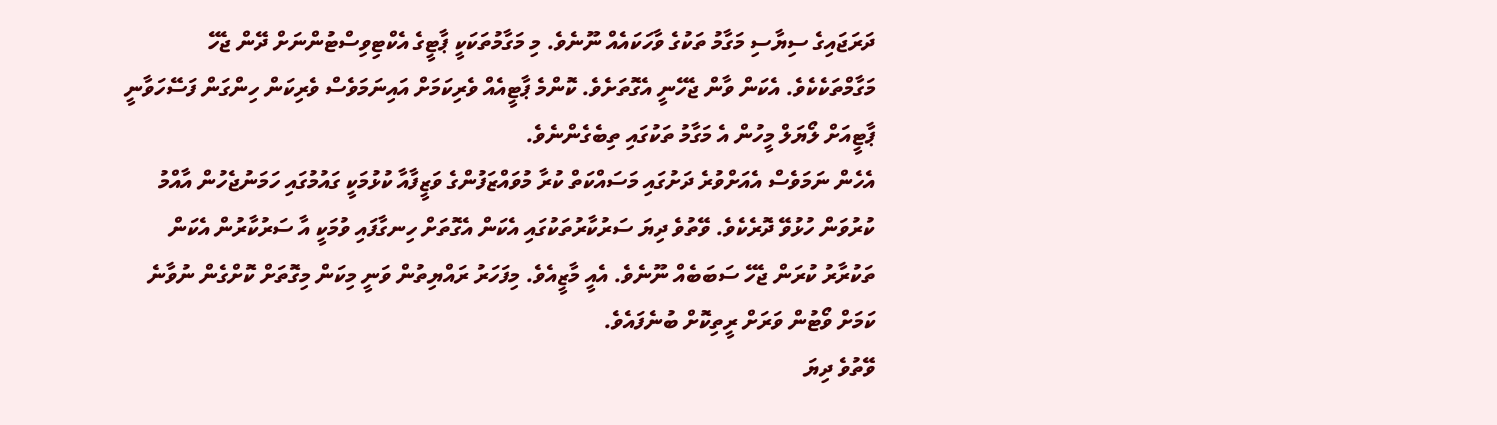ދަރަޖައިގެ ސިޔާސި މަގާމު ތަކުގެ ވާހަކައެއް ނޫނެވެ. މި މަގާމުތަކަކީ ޕާޓީގެ އެކްޓިވިސްޓުންނަށް ދޭން ޖެހޭ މަގާމްތަކެކެވެ. އެކަން ވާން ޖެހޭނީ އެގޮތަށެވެ. ކޮންމެ ޕާޓީއެއް ވެރިކަމަށް އައިނަމަވެސް ވެރިކަން ހިންގަން ފަސޭހަވާނީ ޕާޓީއަށް ލޯޔަލް މީހުން އެ މަގާމު ތަކުގައި ތިބެގެންނެވެ.
އެހެން ނަމަވެސް އެއަށްވުރެ ދަށުގައި މަސައްކަތް ކުރާ މުވައްޒަފުންގެ ވަޒީފާއާ ކުޅުމަކީ ގައުމުގައި ހަމަނުޖެހުން އާއްމު ކުރުވަން ހުޅުވޭ ދޮރެކެވެ. ވޭތުވެ ދިޔަ ސަރުކާރުތަކުގައި އެކަން އެގޮތަށް ހިނގާފައި ވުމަކީ އާ ސަރުކާރުން އެކަން ތަކުރާރު ކުރަން ޖެހޭ ސަބަބެއް ނޫނެވެ. އެއީ މާޒީއެވެ. މިފަހަރު ރައްޔިތުން ވަނީ މިކަން މިގޮތަށް ކޮށްގެން ނުވާނެ ކަމަށް ވޯޓުން ވަރަށް ރީތިކޮށް ބުނެފައެވެ.
ވޭތުވެ ދިޔަ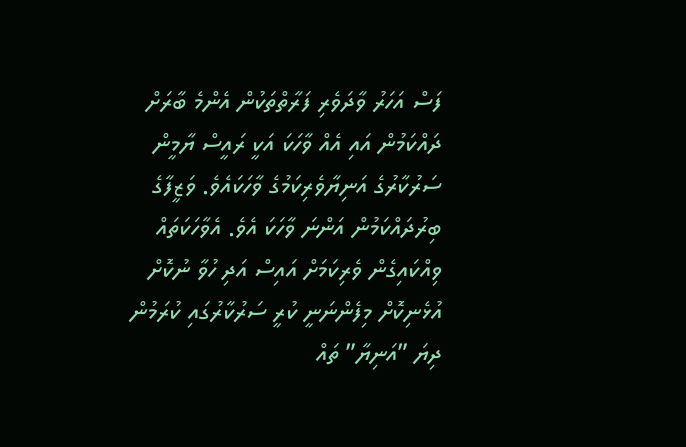ފަސް އަހަރު ވާދަވެރި ފަރާތްތަކުން އެންމެ ބާރަށް ދައްކަމުން އައި އެއް ވާހަކަ އަކީ ރައީސް ޔާމީން ސަރުކާރުގެ އަނިޔާވެރިކަމުގެ ވާހަކައެވެ. ވަޒީފާގެ ބިރުދައްކަމުން އަންނަ ވާހަކަ އެވެ. އެވާހަކަތައް ވިއްކައިގެން ވެރިކަމަށް އައިސް އަދި ހުވާ ނުކޮށް އުޅެނިކޮށް މިފެންނަނީ ކުރީ ސަރުކާރުގައި ކުރަމުން ދިޔަ ”އަނިޔާ” ތައް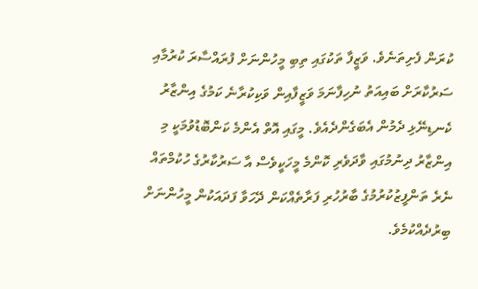ކުރަން ފެށިތަނެވެ. ވަޒީފާ ތަކުގައި ތިބި މީހުންނަށް ފުރައްސާރަ ކުރުމާއި ސަރުކާރަށް ބައިއަތު ނުހިފާނަމަ ވަޒީފާއިން ވަކިކުރާނެ ކަމުގެ އިންޒާރު ކެނޑިނޭޅި ދެމުން އެބަގެންދެއެވެ. މީގައި އޮތް އެންމެ ކަންބޮޑުވުމަކީ މި އިންޒާރު ދިނުމުގައި ވާދަވެރި ކޮންމެ މީހަކީވެސް އާ ސަރުކާރުގެ ހުކުމްތައް ނެރެ ތަންފީޒުކުރުމުގެ ބާރުހުރި ފަރާތެއްކަން ދޭހަވާ ފަދައަކުން މީހުންނަށް ބިރުދެއްކުމެވެ.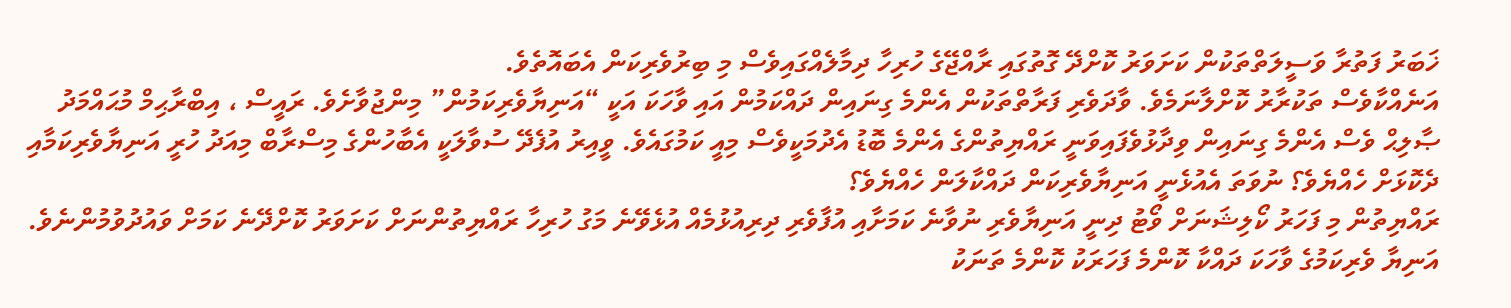ޚަބަރު ފަތުރާ ވަސީލަތްތަކުން ކަށަވަރު ކޮށްދޭ ގޮތުގައި ރާއްޖޭގެ ހުރިހާ ދިމާލެއްގައިވެސް މި ބިރުވެރިކަން އެބައޮތެވެ.
އަނެއްކާވެސް ތަކުރާރު ކޮށްލާނަމެވެ. ވާދަވެރި ފަރާތްތަކުން އެންމެ ގިނައިން ދައްކަމުން އައި ވާހަކަ އަކީ “އަނިޔާވެރިކަމުން” މިންޖުވާށެވެ. ރައީސް ، އިބްރާޙިމް މުޙައްމަދު ޞާލިޙް ވެސް އެންމެ ގިނައިން ވިދާޅުވެފައިވަނީ ރައްޔިތުންގެ އެންމެ ބޮޑު އެދުމަކީވެސް މިއީ ކަމުގައެވެ. ވީއިރު އުފެދޭ ސުވާލަކީ އެބާހުންގެ މިސްރާބް މިއަދު ހުރީ އަނިޔާވެރިކަމާއި ދެކޮޅަށް ހެއްޔެވެ؟ ނުވަތަ އެއުޅެނީ އަނިޔާވެރިކަން ދައްކާލަން ހެއްޔެވެ؟
ރައްޔިތުން މި ފަހަރު ކޯލިޝަނަށް ވޯޓު ދިނީ އަނިޔާވެރި ނުވާނެ ކަމަށާއި އުފާވެރި ދިރިއުޅުމެއް އުޅެވޭނެ މަގު ހުރިހާ ރައްޔިތުންނަށް ކަށަވަރު ކޮށްދޭނެ ކަމަށް ވައުދުވުމުންނެވެ. އަނިޔާ ވެރިކަމުގެ ވާހަކަ ދައްކާ ކޮންމެ ފަހަރަކު ކޮންމެ ތަނަކު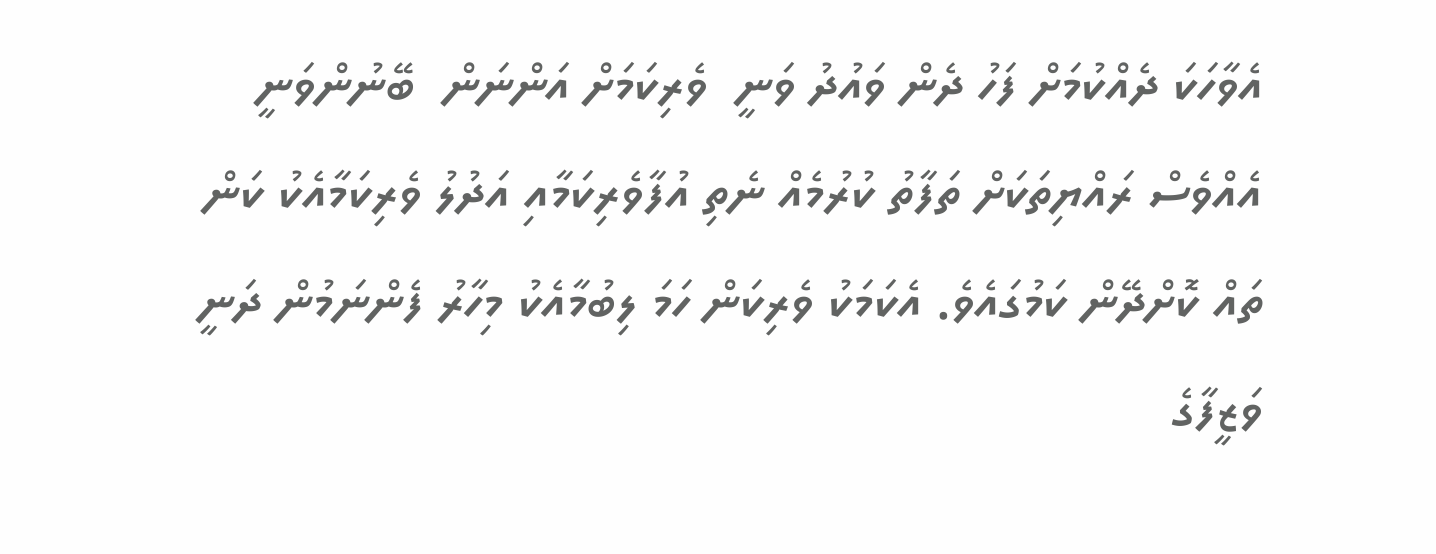އެވާހަކަ ދެއްކުމަށް ފަހު ދެން ވައުދު ވަނީ  ވެރިކަމަށް އަންނަން  ބޭނުންވަނީ އެއްވެސް ރައްޔިތަކަށް ތަފާތު ކުރުމެއް ނެތި އުފާވެރިކަމާއި އަދުލު ވެރިކަމާއެކު ކަން ތައް ކޮށްދޭން ކަމުގައެވެ. އެކަމަކު ވެރިކަން ހަމަ ލިބުމާއެކު މިހާރު ފެންނަމުން ދަނީ ވަޒީފާގެ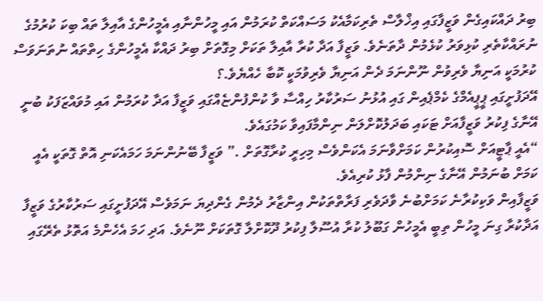ބިރު ދައްކައިގެން ވަޒީފާގައި އިޚްލާސް ތެރިކަމާއެކު މަސައްކަތް ކުރަމުން އައި މީހުންނާއި އެމީހުންގެ އާއިލާ ތައް ބިކަ ކުރުމުގެ ނުރައްކާތެރި ކުޅިވަރު ކުޅެމުން ދާތަނެވެ. ވަޒީފާ އަދާ ކުރާ އާއިލާ ތަކަށް މިގޮތަށް ބިރު ދައްކާ އެމީހުންގެ ހިތްތައް ނުތަނަވަސް ކުރުމަކީ އަނިޔާ ވެރިވުން ނޫންނަމަ ދެން އަނިޔާ ވެރިވުމަކީ ކޮބާ ހެއްޔެވެ.؟
އޭދަފުށީގައި ޕީޕީއެމްގެ ކެމްޕެއިން ގައި އުޅުނު ސަރުކާރު ހިއްސާ ވާ ކުންފުންޏެއްގައި ވަޒީފާ އަދާ ކުރަމުން އައި މުވައްޒަފަކު ބުނީ އޭނާގެ ފިކުރު ވަޒީފާއަށް ޓަކައި ބަދަލުކޮށްލަން ނިންމާފައިވާ ކަމުގައެވެ.
“އެއީ ޕާޓީއަށް ސޮއިކުރުން ކަމަށްވާނަމަ އެކަންވެސް މިހިރީ ކުރާގޮތަށް .” ވަޒީފާ ބޭނުންނަމަ ހަމައެކަނި އޮތް ގޮތަކީ އެއީ ކަމަށް ބުނަމުން އޭނާގެ ނިންމުން ފާޅު ކުރިއެވެ.
ވަޒީފާއިން ވަކިކުރާނެ ކަމަށްބުނެ ވާދަވެރި ފަރާތްތަކުން އިންޒާރު ދެމުން ގެންދިޔަ ނަމަވެސް އޭދަފުށީގައި ސަރުކާރުގެ ވަޒީފާ އަދާކުރާ ގިނަ މީހުން ތިބީ އެމީހުން ގަބޫލު ކުރާ އުސޫލާ ފިކުރު ދޫކޮށްލާ ގޮތަކަށް ނޫނެވެ. އަދި ހަމަ އެހެންމެ އަތޮޅު ތެރޭގައި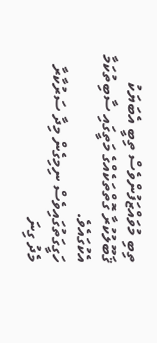ތިބި މުވައްޒަފުންވެސް ތިބީ އެބަޔަކު ޤަބޫލުކުރާ ގޮތްތަކެއްގެ މަތީގައި ސާބިތުކަމާ އެކުގައެވެ.
ހަގީގަތުގައިވެސް ނިމިގެން މިދާ ސަރުކާރާ މެދު ގިނަ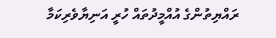ރައްޔިތުންގެ އުއްމީދުތައް ހުރީ އަނިޔާވެރިކަމާ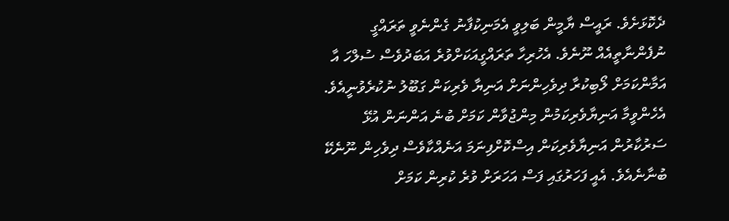ދެކޮޅަށެވެ. ރައީސް ޔާމީން ބަލިވީ އެމަނިކުފާނު ގެންނެވީ ތަރައްގީ ނުފެންނާތީއެއް ނޫނެވެ. އެހުރިހާ ތަރައްގީއަކަށްވުރެ އަބަދުވެސް ސުލްހަ އާ އަމާންކަމަށް ލޯބިކުރާ ދިވެހިންނަށް އަނިޔާ ވެރިކަން ގަބޫލު ނުކުރެވުނީއެވެ.
އެހެންވީމާ އަނިޔާވެރިކަމުން މިންޖުވާން ކަމަށް ބުނެ އަންނަން އުޅޭ ސަރުކާރުން އަނިޔާވެރިކަން އިސްކޮށްފިނަމަ އަނެއްކާވެސް ދިވެހިން ނޫނެކޭ ބުނާނެއެވެ. އެއީ ފަހަރުގައި ފަސް އަހަރަށް ވުރެ ކުރިން ކަމަށް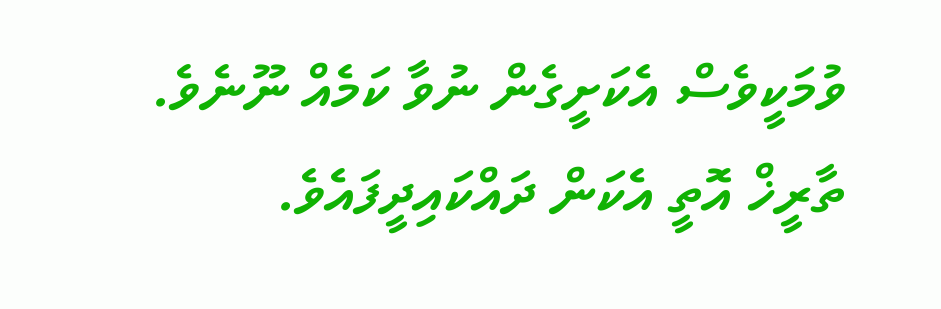ވުމަކީވެސް އެކަށީގެން ނުވާ ކަމެއް ނޫނެވެ. ތާރީޚް އޮތީ އެކަން ދައްކައިދީފައެވެ.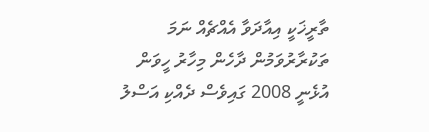ތާރީޚަކީ އިއާދަވާ އެއްޗެއް ނަމަ ތަކުރާރުވަމުން ދާހެން މިހާރު ހީވަން އުޅެނީ 2008 ގައިވެސް ދެއްކި އަސްލު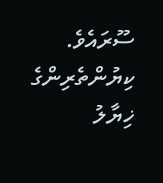ސޫރައެވެ.
ކިޔުންތެރިންގެ ޚިޔާލު